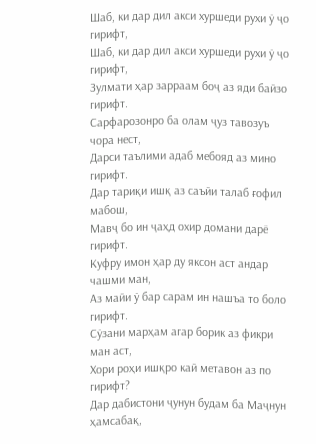Шаб, ки дар дил акси хуршеди рухи ӯ ҷо гирифт,
Шаб, ки дар дил акси хуршеди рухи ӯ ҷо гирифт,
Зулмати ҳар зарраам боҷ аз яди байзо гирифт.
Сарфарозонро ба олам ҷуз тавозуъ чора нест,
Дарси таълими адаб мебояд аз мино гирифт.
Дар тариқи ишқ аз саъйи талаб ғофил мабош,
Мавҷ бо ин ҷаҳд охир домани дарё гирифт.
Куфру имон ҳар ду яксон аст андар чашми ман,
Аз майи ӯ бар сарам ин нашъа то боло гирифт.
Сӯзани марҳам агар борик аз фикри ман аст,
Хори роҳи ишқро кай метавон аз по гирифт?
Дар дабистони ҷунун будам ба Маҷнун ҳамсабақ,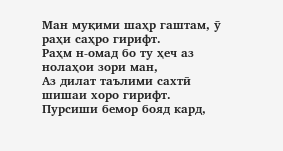Ман муқими шаҳр гаштам, ӯ раҳи саҳро гирифт.
Раҳм н-омад бо ту ҳеч аз нолаҳои зори ман,
Аз дилат таълими сахтӣ шишаи хоро гирифт.
Пурсиши бемор бояд кард,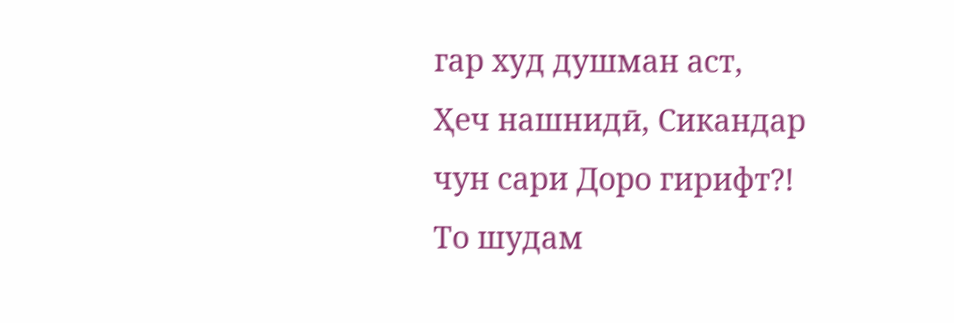гар худ душман аст,
Ҳеч нашнидӣ, Сикандар чун сари Доро гирифт?!
То шудам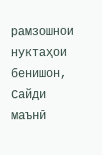рамзошнои нуктаҳои бенишон,
Сайди маънӣ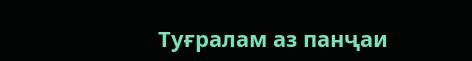Туғралам аз панҷаи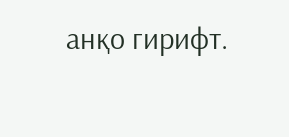анқо гирифт.